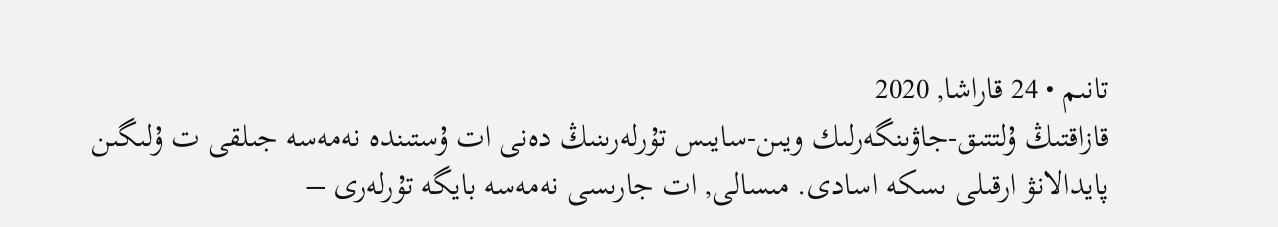تانىم • 24 قاراشا, 2020
قازاقتىڭ ۇلتتىق-جاۋىنگەرلىك ويىن-سايىس تۇرلەرىنىڭ دەنى ات ۇستىندە نەمەسە جىلقى ت ۇلىگىن پايدالانۋ ارقىلى ىسكە اسادى. مىسالى, ات جارىسى نەمەسە بايگە تۇرلەرى –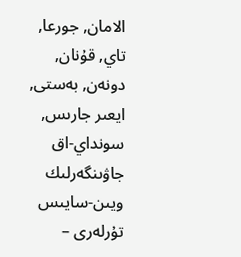الامان, جورعا, تاي, قۇنان, دونەن, بەستى, ايعىر جارىس, سونداي-اق جاۋىنگەرلىك ويىن-سايىس تۇرلەرى –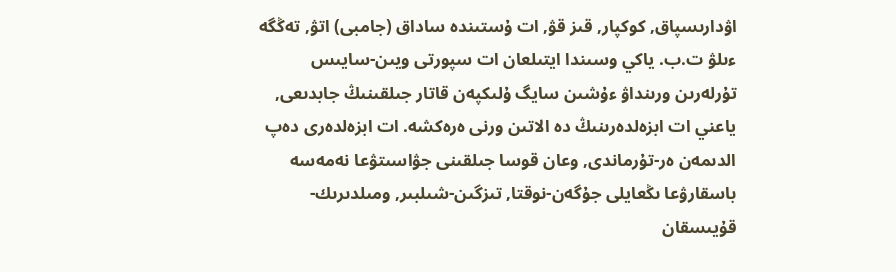اۋدارىسپاق, كوكپار, قىز قۋ, ات ۇستىندە ساداق (جامبى) اتۋ, تەڭگە ءىلۋ ت.ب. ياكي وسىندا ايتىلعان ات سپورتى ويىن-سايىس تۇرلەرىن ورىنداۋ ءۇشىن سايگ ۇلىكپەن قاتار جىلقىنىڭ جابدىعى, ياعني ات ابزەلدەرىنىڭ دە الاتىن ورنى ەرەكشە. ات ابزەلدەرى دەپ الدىمەن ەر-تۇرماندى, وعان قوسا جىلقىنى جۋاسىتۋعا نەمەسە باسقارۋعا ىڭعايلى جۇگەن-نوقتا, تىزگىن-شىلبىر, ومىلدىرىك-قۇيىسقان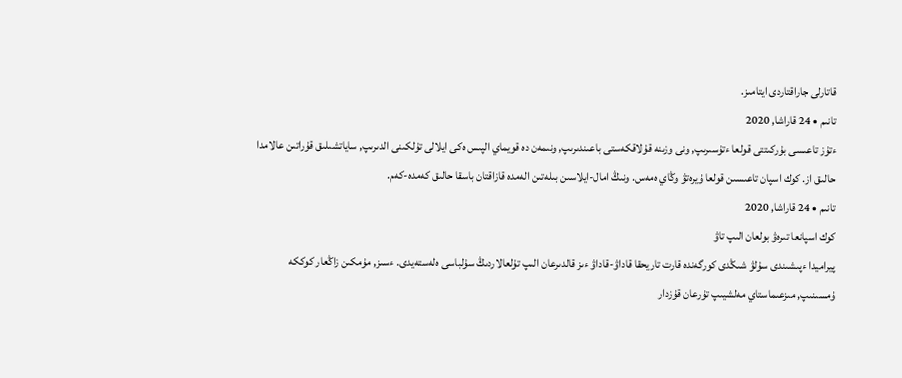قاتارلى جاراقتاردى ايتامىز.
تانىم • 24 قاراشا, 2020
ءتۇز تاعىسى بۇركىتتى قولعا ءتۇسىرىپ, ونى وزىنە قۇلاقكەستى باعىندىرىپ, ونىمەن دە قويماي الپىس ەكى ايلالى تۇلكىنى الدىرىپ, ساياتشىلىق قۇراتىن عالامدا حالىق از. كوك اسپان تاعىسىن قولعا ۇيرەتۋ وڭاي ەمەس. ونىڭ امال-ايلاسىن بىلەتىن الەمدە قازاقتان باسقا حالىق كەمدە-كەم.
تانىم • 24 قاراشا, 2020
كوك اسپانعا تىرەۋ بولعان الىپ تاۋ
پيراميدا ءپىشىندى سۇلۋ شىڭدى كورگەندە قارت تاريحقا قاداۋ-قاداۋ ءىز قالدىرعان الىپ تۇلعالاردىڭ سۇلباسى ەلەستەيدى. ءسىز, مۇمكىن زاڭعار كوككە ۇمسىنىپ, مىزعىماستاي مەلشيىپ تۇرعان قۇزدار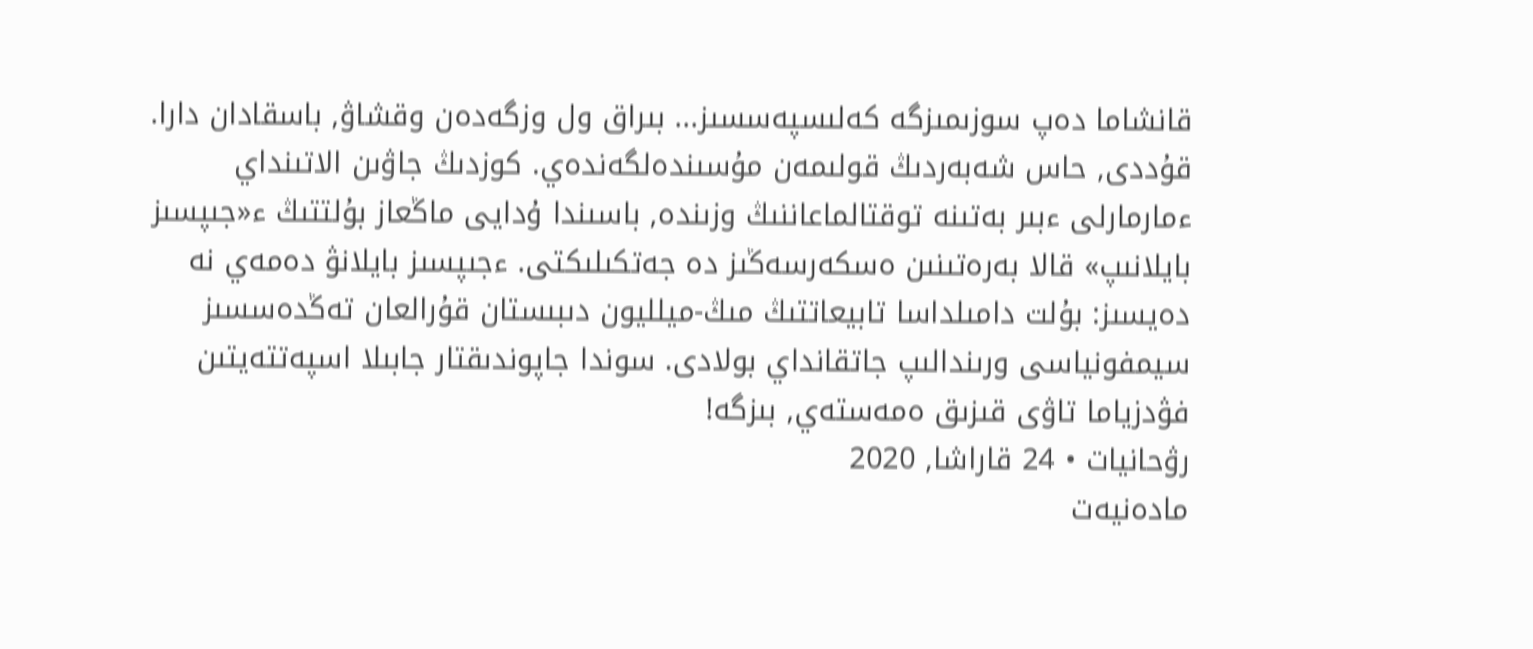قانشاما دەپ سوزىمىزگە كەلىسپەسسىز... بىراق ول وزگەدەن وقشاۋ, باسقادان دارا. قۇددى, حاس شەبەردىڭ قولىمەن مۇسىندەلگەندەي. كوزدىڭ جاۋىن الاتىنداي ءمارمارلى ءبىر بەتىنە توقتالماعاننىڭ وزىندە, باسىندا ۇدايى ماڭعاز بۇلتتىڭ ء«جىپسىز بايلانىپ» قالا بەرەتىنىن ەسكەرسەڭىز دە جەتكىلىكتى. ءجىپسىز بايلانۋ دەمەي نە دەيسىز: بۇلت دامىلداسا تابيعاتتىڭ مىڭ-ميلليون دىبىستان قۇرالعان تەڭدەسسىز سيمفونياسى ورىندالىپ جاتقانداي بولادى. سوندا جاپوندىقتار جابىلا اسپەتتەيتىن فۋدزياما تاۋى قىزىق ەمەستەي, بىزگە!
رۋحانيات • 24 قاراشا, 2020
مادەنيەت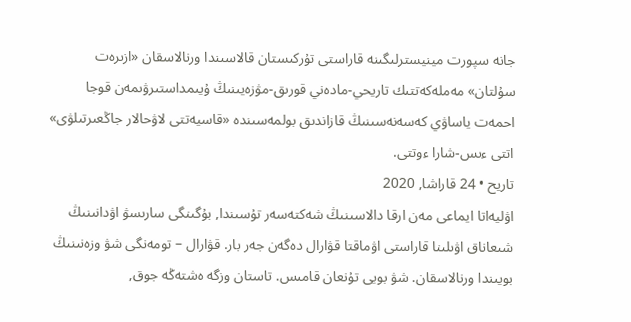جانە سپورت مينيسترلىگىنە قاراستى تۇركىستان قالاسىندا ورنالاسقان «ازىرەت سۇلتان» مەملەكەتتىك تاريحي-مادەني قورىق-مۋزەيىنىڭ ۇيىمداستىرۋىمەن قوجا احمەت ياساۋي كەسەنەسىنىڭ قازاندىق بولمەسىندە «قاسيەتتى لاۋحالار جاڭعىرتىلۋى» اتتى ءىس-شارا ءوتتى.
تاريح • 24 قاراشا, 2020
اۋليەاتا ايماعى مەن ارقا دالاسىنىڭ شەكتەسەر تۇسىندا, بۇگىنگى سارىسۋ اۋدانىنىڭ شىعاناق اۋىلىنا قاراستى اۋماقتا قۋارال دەگەن جەر بار. قۋارال – تومەنگى شۋ وزەنىنىڭ بويىندا ورنالاسقان. شۋ بويى تۇنعان قامىس. تاستان وزگە ەشتەڭە جوق,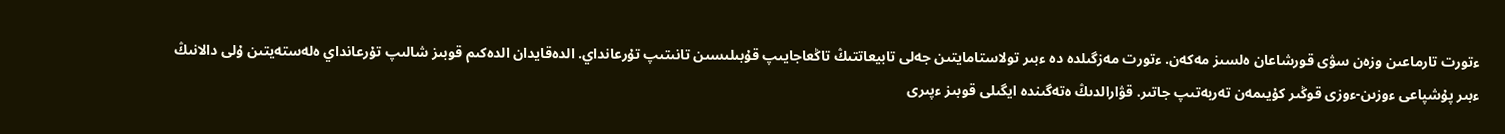ءتورت تارماعىن وزەن سۋى قورشاعان ەلسىز مەكەن. ءتورت مەزگىلدە دە ءبىر تولاستامايتىن جەلى تابيعاتتىڭ تاڭعاجايىپ قۇبىلىسىن تانىتىپ تۇرعانداي. الدەقايدان الدەكىم قوبىز شالىپ تۇرعانداي ەلەستەيتىن ۇلى دالانىڭ ءبىر پۇشپاعى ءوزىن-ءوزى قوڭىر كۇيىمەن تەربەتىپ جاتىر. قۋارالدىڭ ەتەگىندە ايگىلى قوبىز ءپىرى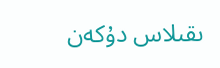ىقىلاس دۇكەن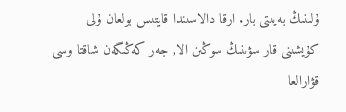ۇلىنىڭ بەيىتى بار. ارقا دالاسىندا قايتىس بولعان ۇلى كۇيشىنى قار سۋىنىڭ سوڭىن الا, جەر كەڭىگەن شاقتا وسى قۋارالعا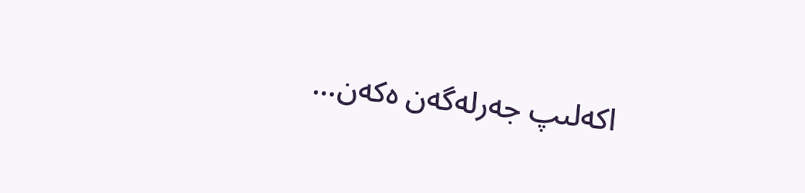اكەلىپ جەرلەگەن ەكەن...